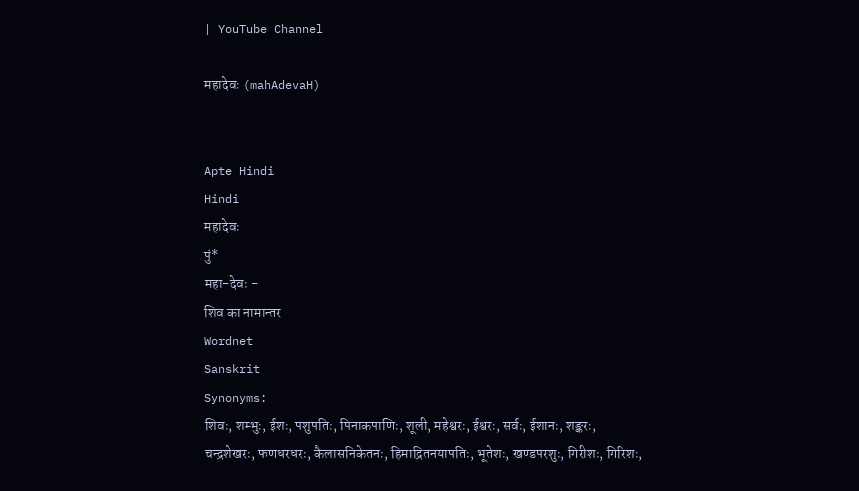| YouTube Channel

महादेवः (mahAdevaH)


Apte Hindi
Hindi
महादेवः
पुं*
महा-देवः -
शिव का नामान्तर
Wordnet
Sanskrit
Synonyms:
शिवः, शम्भुः, ईशः, पशुपतिः, पिनाकपाणिः, शूली, महेश्वरः, ईश्वरः, सर्वः, ईशानः, शङ्करः, चन्द्रशेखरः, फणधरधरः, कैलासनिकेतनः, हिमाद्रितनयापतिः, भूतेशः, खण्डपरशुः, गिरीशः, गिरिशः,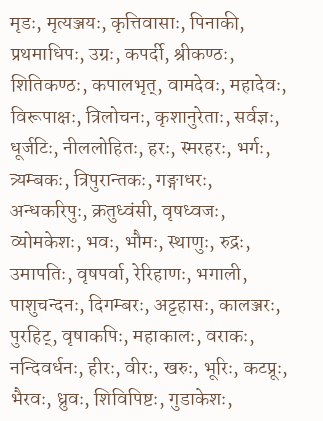मृडः, मृत्यञ्जयः, कृत्तिवासाः, पिनाकी, प्रथमाधिपः, उग्रः, कपर्दी, श्रीकण्ठः, शितिकण्ठः, कपालभृत्, वामदेवः, महादेवः, विरूपाक्षः, त्रिलोचनः, कृशानुरेताः, सर्वज्ञः, धूर्जटिः, नीललोहितः, हरः, स्मरहरः, भर्गः, त्र्यम्बकः, त्रिपुरान्तकः, गङ्गाधरः, अन्धकरिपुः, क्रतुध्वंसी, वृषध्वजः, व्योमकेशः, भवः, भौमः, स्थाणुः, रुद्रः, उमापतिः, वृषपर्वा, रेरिहाणः, भगाली, पाशुचन्दनः, दिगम्बरः, अट्टहासः, कालञ्जरः, पुरहिट्, वृषाकपिः, महाकालः, वराकः, नन्दिवर्धनः, हीरः, वीरः, खरुः, भूरिः, कटप्रूः, भैरवः, ध्रुवः, शिविपिष्टः, गुडाकेशः,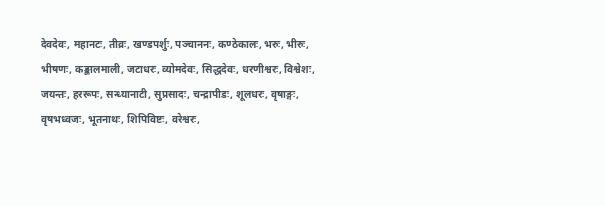देवदेवः, महानटः, तीव्रः, खण्डपर्शुः, पञ्चाननः, कण्ठेकालः, भरुः, भीरुः, भीषणः, कङ्कालमाली, जटाधरः, व्योमदेवः, सिद्धदेवः, धरणीश्वरः, विश्वेशः, जयन्तः, हररूपः, सन्ध्यानाटी, सुप्रसादः, चन्द्रापीडः, शूलधरः, वृषाङ्गः, वृषभध्वजः, भूतनाथः, शिपिविष्टः, वरेश्वरः,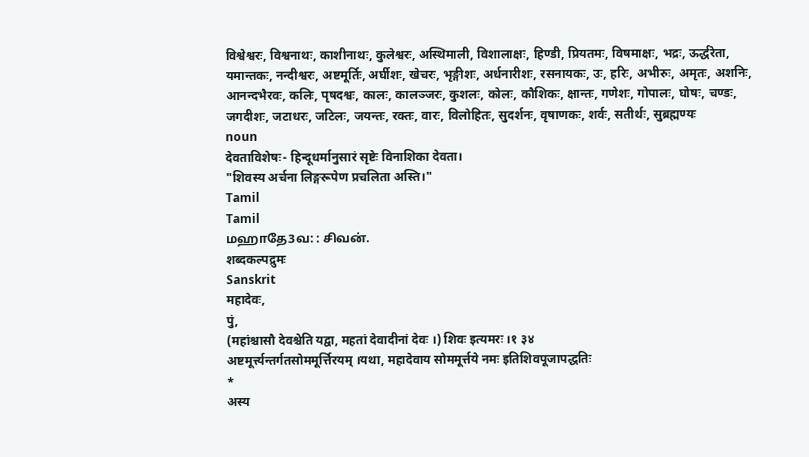विश्वेश्वरः, विश्वनाथः, काशीनाथः, कुलेश्वरः, अस्थिमाली, विशालाक्षः, हिण्डी, प्रियतमः, विषमाक्षः, भद्रः, ऊर्द्धरेता, यमान्तकः, नन्दीश्वरः, अष्टमूर्तिः, अर्घीशः, खेचरः, भृङ्गीशः, अर्धनारीशः, रसनायकः, उः, हरिः, अभीरुः, अमृतः, अशनिः, आनन्दभैरवः, कलिः, पृषदश्वः, कालः, कालञ्जरः, कुशलः, कोलः, कौशिकः, क्षान्तः, गणेशः, गोपालः, घोषः, चण्डः, जगदीशः, जटाधरः, जटिलः, जयन्तः, रक्तः, वारः, विलोहितः, सुदर्शनः, वृषाणकः, शर्वः, सतीर्थः, सुब्रह्मण्यः
noun
देवताविशेषः- हिन्दूधर्मानुसारं सृष्टेः विनाशिका देवता।
"शिवस्य अर्चना लिङ्गरूपेण प्रचलिता अस्ति।"
Tamil
Tamil
மஹாதே3வ: : சிவன்.
शब्दकल्पद्रुमः
Sanskrit
महादेवः,
पुं,
(महांश्चासौ देवश्चेति यद्वा, महतां देवादीनां देवः ।) शिवः इत्यमरः ।१ ३४
अष्टमूर्त्त्यन्तर्गतसोममूर्त्तिरयम् ।यथा, महादेवाय सोममूर्त्तये नमः इतिशिवपूजापद्धतिः
*
अस्य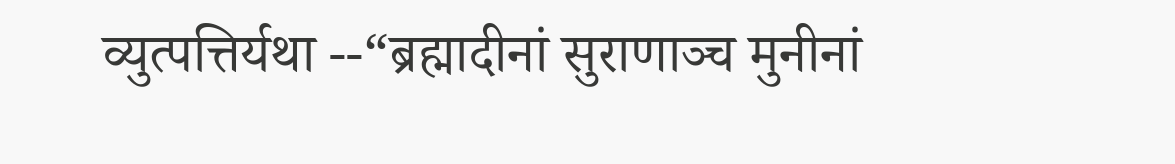व्युत्पत्तिर्यथा --“ब्रह्मादीनां सुराणाञ्च मुनीनां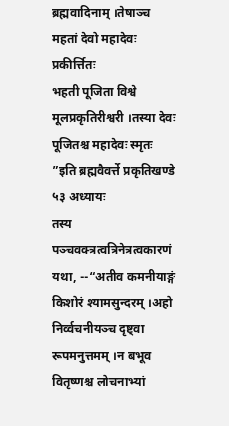ब्रह्मवादिनाम् ।तेषाञ्च महतां देवो महादेवः प्रकीर्त्तितः
भहती पूजिता विश्वे मूलप्रकृतिरीश्वरी ।तस्या देवः पूजितश्च महादेवः स्मृतः
”इति ब्रह्मवैवर्त्ते प्रकृतिखण्डे ५३ अध्यायः
तस्य पञ्चवक्त्रत्वत्रिनेत्रत्वकारणं यथा, --“अतीव कमनीयाङ्गं किशोरं श्यामसुन्दरम् ।अहो निर्व्वचनीयञ्च दृष्ट्वा रूपमनुत्तमम् ।न बभूव वितृष्णश्च लोचनाभ्यां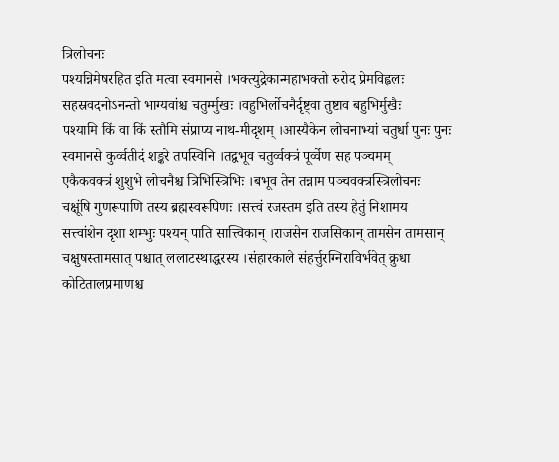त्रिलोचनः
पश्यन्निमेषरहित इति मत्वा स्वमानसे ।भक्त्युद्रेकान्महाभक्तो रुरोद प्रेमविह्वलः
सहस्रवदनोऽनन्तो भाग्यवांश्च चतुर्म्मुखः ।वहुभिर्लोचनैर्दृष्ट्वा तुष्टाव बहुभिर्मुखैः
पश्यामि किं वा किं स्तौमि संप्राप्य नाथ-मीदृशम् ।आस्यैकेन लोचनाभ्यां चतुर्धा पुनः पुनः
स्वमानसे कुर्व्वतीदं शङ्करे तपस्विनि ।तद्वभूव चतुर्व्वक्त्रं पूर्व्वेण सह पञ्चमम्
एकैकवक्त्रं शुशुभे लोचनैश्च त्रिभिस्त्रिभिः ।बभूव तेन तन्नाम पञ्चवक्त्रस्त्रिलोचनः
चक्षूंषि गुणरूपाणि तस्य ब्रह्मस्वरूपिणः ।सत्त्वं रजस्तम इति तस्य हेतुं निशामय
सत्त्वांशेन दृशा शम्भुः पश्यन् पाति सात्त्विकान् ।राजसेन राजसिकान् तामसेन तामसान्
चक्षुषस्तामसात् पश्चात् ललाटस्थाद्धरस्य ।संहारकाले संहर्त्तुरग्निराविर्भवेत् क्रुधा
कोटितालप्रमाणश्च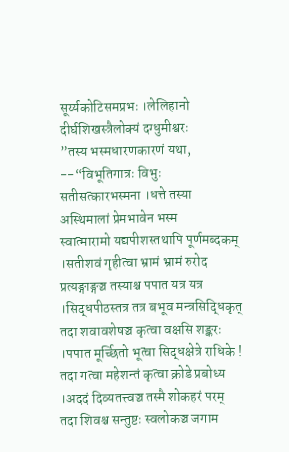सूर्य्यकोटिसमप्रभः ।लेलिहानो दीर्घशिखस्त्रैलोक्यं दग्धुमीश्वरः
”तस्य भस्मधारणकारणं यथा, --“विभूतिगात्रः विभुः सतीसत्कारभस्मना ।धत्ते तस्या अस्थिमालां प्रेमभावेन भस्म
स्वात्मारामो यद्यपीशस्तथापि पूर्णमब्दकम् ।सतीशवं गृहीत्वा भ्रामं भ्रामं रुरोद
प्रत्यङ्गाङ्गञ्च तस्याश्च पपात यत्र यत्र ।सिद्धपीठस्तत्र तत्र बभूव मन्त्रसिद्धिकृत्
तदा शवावशेषञ्च कृत्वा वक्षसि शङ्करः ।पपात मूर्च्छितो भूत्वा सिद्धक्षेत्रे राधिके !
तदा गत्वा महेशन्तं कृत्वा क्रोडे प्रबोध्य ।अददं दिव्यतत्त्वञ्च तस्मै शोकहरं परम्
तदा शिवश्च सन्तुष्टः स्वलोकञ्च जगाम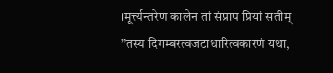।मूर्त्त्यन्तरेण कालेन तां संप्राप प्रियां सतीम्
”तस्य दिगम्बरत्वजटाधारित्वकारणं यथा,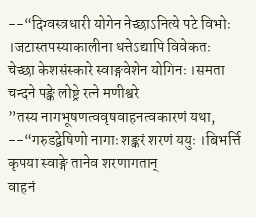--“दिग्वस्त्रधारी योगेन नेच्छाऽनित्ये पटे विभोः ।जटास्तपस्याकालीना धत्तेऽद्यापि विवेकतः
चेच्छा केशसंस्कारे स्वाङ्गवेशेन योगिनः ।समता चन्दने पङ्के लोष्ट्रे रत्ने मणीश्वरे
”तस्य नागभूषणत्ववृषवाहनत्वकारणं यथा, --“गरुडद्वेषिणो नागाः शङ्करं शरणं ययुः ।बिभर्त्ति कृपया स्वाङ्गे तानेव शरणागतान्
वाहनं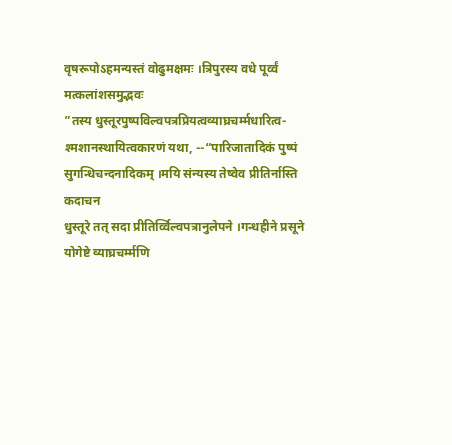वृषरूपोऽहमन्यस्तं वोढुमक्षमः ।त्रिपुरस्य वधे पूर्व्वं मत्कलांशसमुद्भवः
”तस्य धुस्तूरपुष्पविल्वपत्रप्रियत्वव्याघ्रचर्म्मधारित्व-श्मशानस्थायित्वकारणं यथा, --“पारिजातादिकं पुष्पं सुगन्धिचन्दनादिकम् ।मयि संन्यस्य तेष्वेव प्रीतिर्नास्ति कदाचन
धुस्तूरे तत् सदा प्रीतिर्व्विल्वपत्रानुलेपने ।गन्धहीने प्रसूने योगेष्टे व्याघ्रचर्म्मणि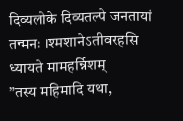दिव्यलोके दिव्यतल्पे जनतायां तन्मनः ।श्मशानेऽतीवरहसि ध्यायते मामहर्न्निशम्
”तस्य महिमादि यथा,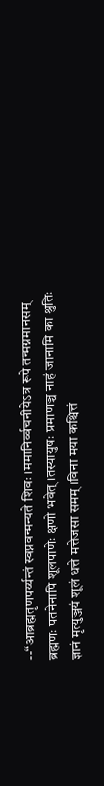--“आब्रह्मतृणपर्य्यन्तं स्वप्नवन्मन्यते शिवः ।ममानिर्व्वचनीयेऽत्र रूपे तन्मग्नमानसम्
ब्रह्मणः पतनेनापि शूलपाणेः क्षणो भवेत् ।तस्यायुषः प्रमाणञ्च नाहं जानामि का श्रुतिः
ज्ञानं मृत्युञ्जयं शूलं धत्ते मत्तेजसा समम् ।विना मया कश्चित्तं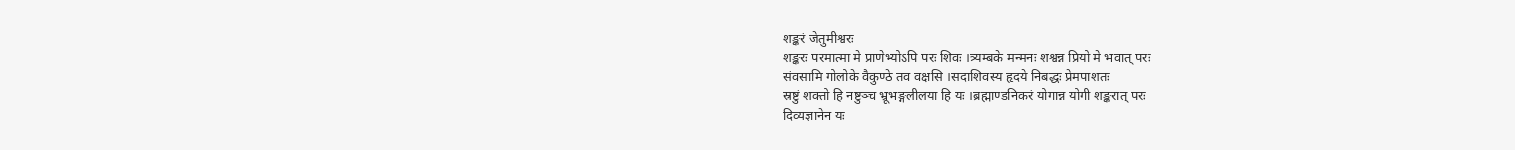शङ्करं जेतुमीश्वरः
शङ्करः परमात्मा मे प्राणेभ्योऽपि परः शिवः ।त्र्यम्बके मन्मनः शश्वन्न प्रियो मे भवात् परः
संवसामि गोलोके वैकुण्ठे तव वक्षसि ।सदाशिवस्य हृदये निबद्धः प्रेमपाशतः
स्रष्टुं शक्तो हि नष्टुञ्च भ्रूभङ्गलीलया हि यः ।ब्रह्माण्डनिकरं योगान्न योगी शङ्करात् परः
दिव्यज्ञानेन यः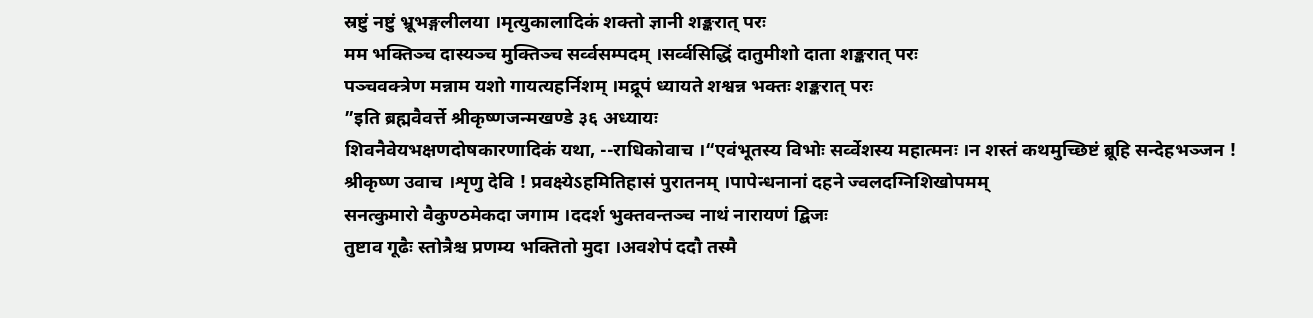स्रष्टुं नष्टुं भ्रूभङ्गलीलया ।मृत्युकालादिकं शक्तो ज्ञानी शङ्करात् परः
मम भक्तिञ्च दास्यञ्च मुक्तिञ्च सर्व्वसम्पदम् ।सर्व्वसिद्धिं दातुमीशो दाता शङ्करात् परः
पञ्चवक्त्रेण मन्नाम यशो गायत्यहर्निशम् ।मद्रूपं ध्यायते शश्वन्न भक्तः शङ्करात् परः
”इति ब्रह्मवैवर्त्ते श्रीकृष्णजन्मखण्डे ३६ अध्यायः
शिवनैवेयभक्षणदोषकारणादिकं यथा, --राधिकोवाच ।“एवंभूतस्य विभोः सर्व्वेशस्य महात्मनः ।न शस्तं कथमुच्छिष्टं ब्रूहि सन्देहभञ्जन !
श्रीकृष्ण उवाच ।शृणु देवि ! प्रवक्ष्येऽहमितिहासं पुरातनम् ।पापेन्धनानां दहने ज्वलदग्निशिखोपमम्
सनत्कुमारो वैकुण्ठमेकदा जगाम ।ददर्श भुक्तवन्तञ्च नाथं नारायणं द्बिजः
तुष्टाव गूढैः स्तोत्रैश्च प्रणम्य भक्तितो मुदा ।अवशेपं ददौ तस्मै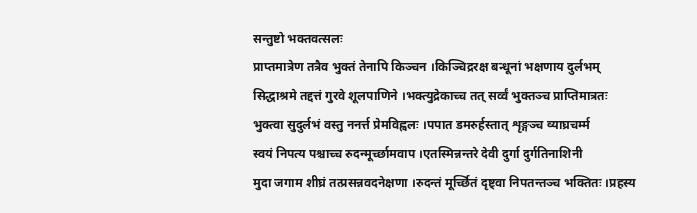सन्तुष्टो भक्तवत्सलः
प्राप्तमात्रेण तत्रैव भुक्तं तेनापि किञ्चन ।किञ्चिद्ररक्ष बन्धूनां भक्षणाय दुर्लभम्
सिद्धाश्रमे तद्दत्तं गुरवे शूलपाणिने ।भक्त्युद्रेकाच्च तत् सर्व्वं भुक्तञ्च प्राप्तिमात्रतः
भुक्त्वा सुदुर्लभं वस्तु ननर्त्त प्रेमविह्वलः ।पपात डमरुर्हस्तात् शृङ्गञ्च व्याघ्रचर्म्म
स्वयं निपत्य पश्चाच्च रुदन्मूर्च्छामवाप ।एतस्मिन्नन्तरे देवी दुर्गा दुर्गतिनाशिनी
मुदा जगाम शीघ्रं तत्प्रसन्नवदनेक्षणा ।रुदन्तं मूर्च्छितं दृष्ट्वा निपतन्तञ्च भक्तितः ।प्रहस्य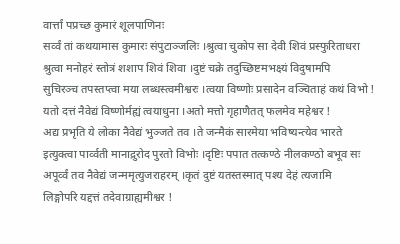वार्त्तां पप्रच्छ कुमारं शूलपाणिनः
सर्व्वं तां कथयामास कुमारः संपुटाञ्जलिः ।श्रुत्वा चुकोप सा देवी शिवं प्रस्फुरिताधरा
श्रुत्वा मनोहरं स्तोत्रं शशाप शिवं शिवा ।दुष्टं चक्रे तदुच्छिष्टमभक्ष्यं विदुषामपि
सुचिरञ्च तपस्तप्त्वा मया लब्धस्त्वमीश्वरः ।त्वया विष्णोः प्रसादेन वञ्चिताहं कथं विभो !
यतो दत्तं नैवेद्यं विष्णोर्मह्यं त्वयाधुना ।अतो मत्तो गृहाणैतत् फलमेव महेश्वर !
अद्य प्रभृति ये लोका नैवेद्यं भुञ्जते तव ।ते जन्मैकं सारमेया भविष्यन्त्येव भारते
इत्युक्त्वा पार्व्वती मानाद्रुरोद पुरतो विभोः ।दृष्टिः पपात तत्कण्ठे नीलकण्ठो बभूव सः
अपूर्व्वं तव नैवेद्यं जन्ममृत्युजराहरम् ।कृतं दुष्टं यतस्तस्मात् पश्य देहं त्यजामि
लिङ्गोपरि यद्दत्तं तदेवाग्राह्यमीश्वर !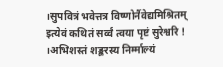।सुपवित्रं भवेत्तत्र विष्णोर्नैवेद्यमिश्रितम्
इत्येवं कथितं सर्व्वं त्वया पृष्टं सुरेश्वरि ! ।अभिशस्तं शङ्करस्य निर्म्माल्यं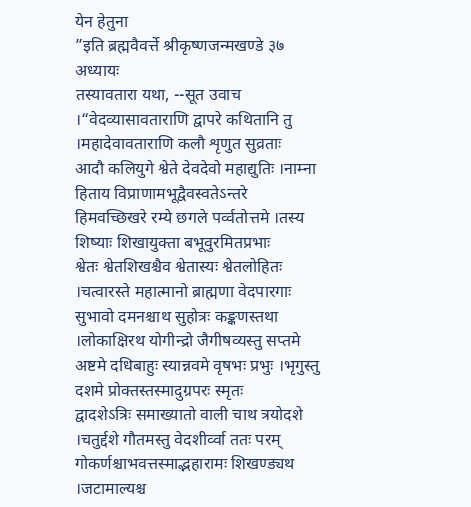येन हेतुना
”इति ब्रह्मवैवर्त्ते श्रीकृष्णजन्मखण्डे ३७ अध्यायः
तस्यावतारा यथा, --सूत उवाच ।“वेदव्यासावताराणि द्वापरे कथितानि तु ।महादेवावताराणि कलौ शृणुत सुव्रताः
आदौ कलियुगे श्वेते देवदेवो महाद्युतिः ।नाम्ना हिताय विप्राणामभूद्वैवस्वतेऽन्तरे
हिमवच्छिखरे रम्ये छगले पर्व्वतोत्तमे ।तस्य शिष्याः शिखायुक्ता बभूवुरमितप्रभाः
श्वेतः श्वेतशिखश्चैव श्वेतास्यः श्वेतलोहितः ।चत्वारस्ते महात्मानो ब्राह्मणा वेदपारगाः
सुभावो दमनश्चाथ सुहोत्रः कङ्कणस्तथा ।लोकाक्षिरथ योगीन्द्रो जैगीषव्यस्तु सप्तमे
अष्टमे दधिबाहुः स्यान्नवमे वृषभः प्रभुः ।भृगुस्तु दशमे प्रोक्तस्तस्मादुग्रपरः स्मृतः
द्वादशेऽत्रिः समाख्यातो वाली चाथ त्रयोदशे ।चतुर्द्दशे गौतमस्तु वेदशीर्व्वा ततः परम्
गोकर्णश्चाभवत्तस्माद्भहारामः शिखण्ड्यथ ।जटामाल्यश्च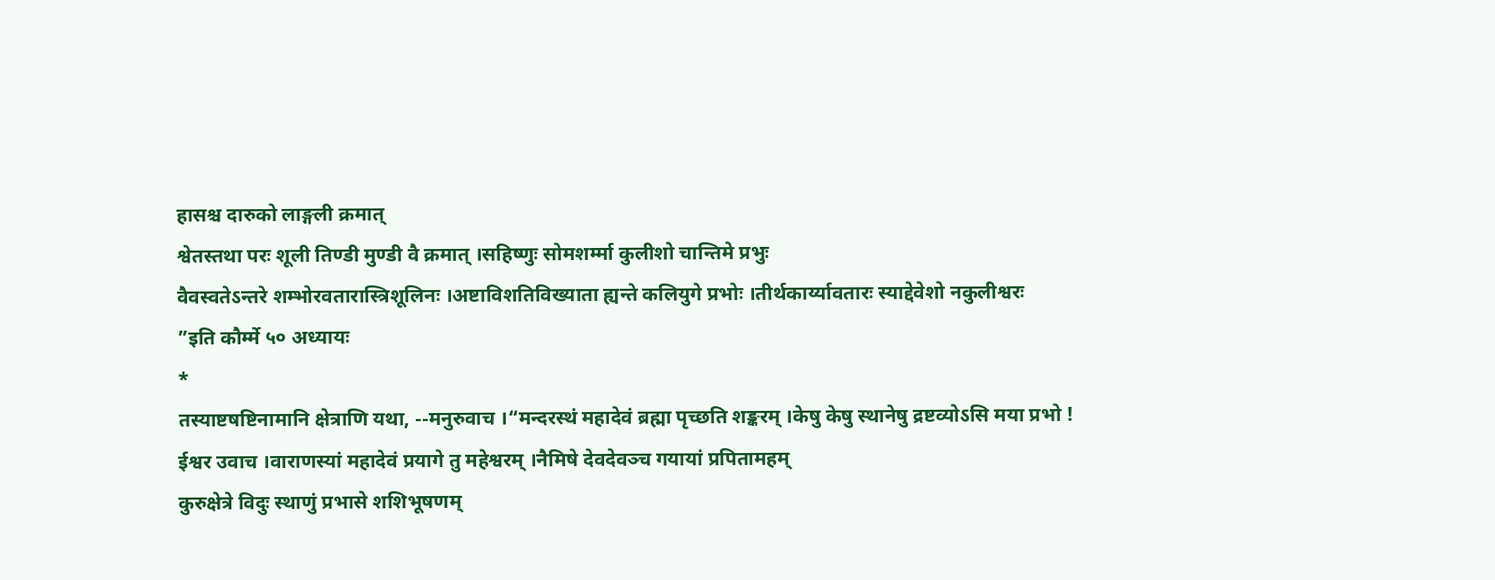हासश्च दारुको लाङ्गली क्रमात्
श्वेतस्तथा परः शूली तिण्डी मुण्डी वै क्रमात् ।सहिष्णुः सोमशर्म्मा कुलीशो चान्तिमे प्रभुः
वैवस्वतेऽन्तरे शम्भोरवतारास्त्रिशूलिनः ।अष्टाविशतिविख्याता ह्यन्ते कलियुगे प्रभोः ।तीर्थकार्य्यावतारः स्याद्देवेशो नकुलीश्वरः
”इति कौर्म्मे ५० अध्यायः
*
तस्याष्टषष्टिनामानि क्षेत्राणि यथा, --मनुरुवाच ।“मन्दरस्थं महादेवं ब्रह्मा पृच्छति शङ्करम् ।केषु केषु स्थानेषु द्रष्टव्योऽसि मया प्रभो !
ईश्वर उवाच ।वाराणस्यां महादेवं प्रयागे तु महेश्वरम् ।नैमिषे देवदेवञ्च गयायां प्रपितामहम्
कुरुक्षेत्रे विदुः स्थाणुं प्रभासे शशिभूषणम्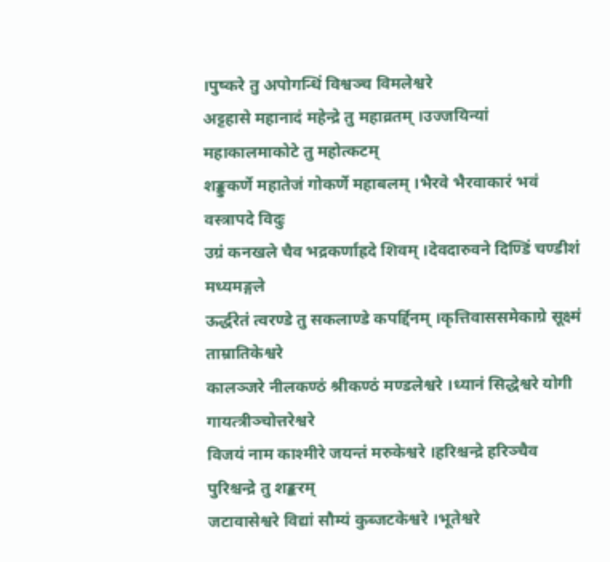।पुष्करे तु अपोगन्धिं विश्वञ्च विमलेश्वरे
अट्टहासे महानादं महेन्द्रे तु महाव्रतम् ।उज्जयिन्यां महाकालमाकोटे तु महोत्कटम्
शङ्कुकर्णे महातेजं गोकर्णे महाबलम् ।भैरवे भैरवाकारं भवं वस्त्रापदे विदुः
उग्रं कनखले चैव भद्रकर्णाह्रदे शिवम् ।देवदारुवने दिण्डिं चण्डीशं मध्यमङ्गले
ऊर्द्धरेतं त्वरण्डे तु सकलाण्डे कपर्द्दिनम् ।कृत्तिवाससमेकाग्रे सूक्ष्मं ताम्रातिकेश्वरे
कालञ्जरे नीलकण्ठं श्रीकण्ठं मण्डलेश्वरे ।ध्यानं सिद्धेश्वरे योगी गायत्त्रीञ्चोत्तरेश्वरे
विजयं नाम काश्मीरे जयन्तं मरुकेश्वरे ।हरिश्चन्द्रे हरिञ्चैव पुरिश्चन्द्रे तु शङ्करम्
जटावासेश्वरे विद्यां सौम्यं कुब्जटकेश्वरे ।भूतेश्वरे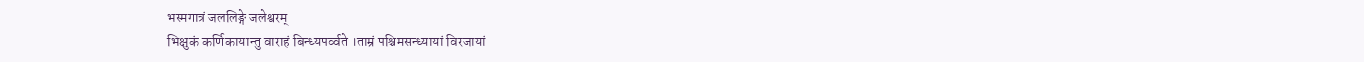भस्मगात्रं जललिङ्गे जलेश्वरम्
भिक्षुकं कर्णिकायान्तु वाराहं बिन्ध्यपर्व्वते ।ताम्रं पश्चिमसन्ध्यायां विरजायां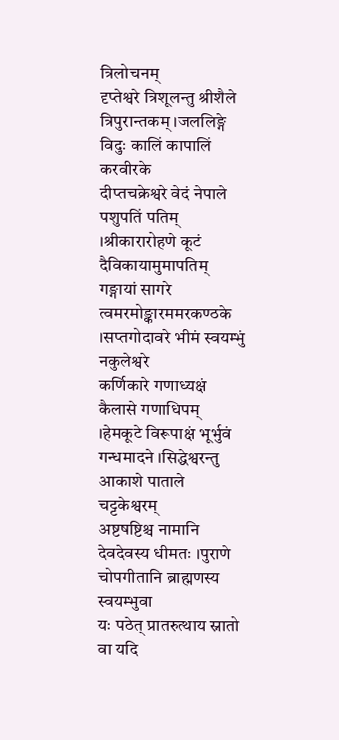त्रिलोचनम्
दृप्तेश्वरे त्रिशूलन्तु श्रीशैले त्रिपुरान्तकम् ।जललिङ्गे विदुः कालिं कापालिं करवीरके
दीप्तचक्रेश्वरे वेदं नेपाले पशुपतिं पतिम् ।श्रीकारारोहणे कूटं दैविकायामुमापतिम्
गङ्गायां सागरे त्वमरमोङ्कारममरकण्ठके ।सप्तगोदावरे भीमं स्वयम्भुं नकुलेश्वरे
कर्णिकारे गणाध्यक्षं कैलासे गणाधिपम् ।हेमकूटे विरूपाक्षं भूर्भुवं गन्धमादने ।सिद्धेश्वरन्तु आकाशे पाताले चट्टकेश्वरम्
अष्टषष्टिश्च नामानि देवदेवस्य धीमतः ।पुराणे चोपगीतानि ब्राह्मणस्य स्वयम्भुवा
यः पठेत् प्रातरुत्थाय स्नातो वा यदि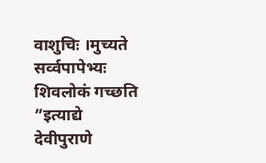वाशुचिः ।मुच्यते सर्व्वपापेभ्यः शिवलोकं गच्छति
”इत्याद्ये देवीपुराणे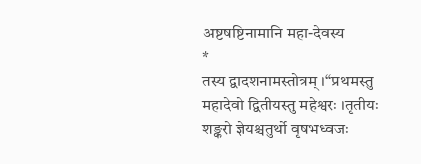अष्टषष्टिनामानि महा-देवस्य
*
तस्य द्वादशनामस्तोत्रम् ।“प्रथमस्तु महादेवो द्वितीयस्तु महेश्वरः ।तृतीयः शङ्करो ज्ञेयश्चतुर्थो वृषभध्वजः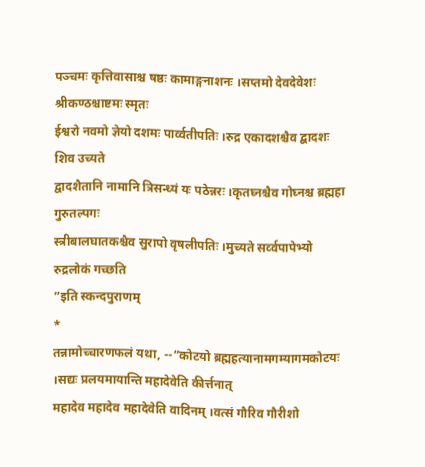पञ्चमः कृत्तिवासाश्च षष्ठः कामाङ्गनाशनः ।सप्तमो देवदेवेशः श्रीकण्ठश्चाष्टमः स्मृतः
ईश्वरो नवमो ज्ञेयो दशमः पार्व्वतीपतिः ।रुद्र एकादशश्चैव द्बादशः शिव उच्यते
द्वादशैतानि नामानि त्रिसन्ध्यं यः पठेन्नरः ।कृतघ्नश्चैव गोघ्नश्च ब्रह्महा गुरुतल्पगः
स्त्रीबालघातकश्चैव सुरापो वृषलीपतिः ।मुच्यते सर्व्वपापेभ्यो रुद्रलोकं गच्छति
”इति स्कन्दपुराणम्
*
तन्नामोच्चारणफलं यथा, --“कोटयो ब्रह्महत्यानामगम्यागमकोटयः ।सद्यः प्रलयमायान्ति महादेवेति कीर्त्तनात्
महादेव महादेव महादेवेति वादिनम् ।वत्सं गौरिव गौरीशो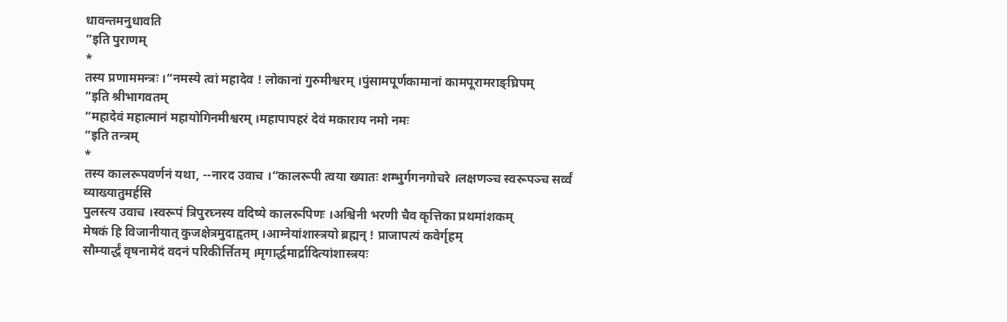धावन्तमनुधावति
”इति पुराणम्
*
तस्य प्रणाममन्त्रः ।“नमस्ये त्वां महादेव ! लोकानां गुरुमीश्वरम् ।पुंसामपूर्णकामानां कामपूरामराङ्घ्रिपम्
”इति श्रीभागवतम्
“महादेवं महात्मानं महायोगिनमीश्वरम् ।महापापहरं देवं मकाराय नमो नमः
”इति तन्त्रम्
*
तस्य कालरूपवर्णनं यथा, --नारद उवाच ।“कालरूपी त्वया ख्यातः शम्भुर्गगनगोचरे ।लक्षणञ्च स्वरूपञ्च सर्व्वं व्याख्यातुमर्हसि
पुलस्त्य उवाच ।स्वरूपं त्रिपुरघ्नस्य वदिष्ये कालरूपिणः ।अश्विनी भरणी चैव कृत्तिका प्रथमांशकम्
मेषकं हि विजानीयात् कुजक्षेत्रमुदाहृतम् ।आग्नेयांशास्त्रयो ब्रह्मन् ! प्राजापत्यं कवेर्गृहम्
सौम्यार्द्धं वृषनामेदं वदनं परिकीर्त्तितम् ।मृगार्द्धमार्द्रादित्यांशास्त्रयः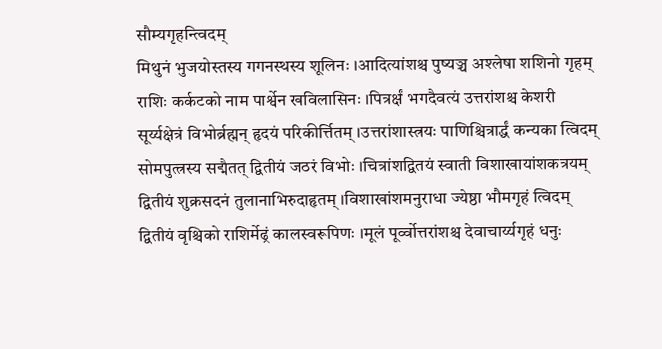सौम्यगृहन्त्विदम्
मिथुनं भुजयोस्तस्य गगनस्थस्य शूलिनः ।आदित्यांशश्च पुष्यञ्च अश्लेषा शशिनो गृहम्
राशिः कर्कटको नाम पार्श्वेन खविलासिनः ।पित्रर्क्षं भगदैवत्यं उत्तरांशश्च केशरी
सूर्य्यक्षेत्रं विभोर्ब्रह्मन् हृदयं परिकीर्त्तितम् ।उत्तरांशास्त्रयः पाणिश्चित्रार्द्धं कन्यका त्विदम्
सोमपुत्त्रस्य सद्मैतत् द्वितीयं जठरं विभोः ।चित्रांशद्वितयं स्वाती विशाखायांशकत्रयम्
द्वितीयं शुक्रसदनं तुलानाभिरुदाहृतम् ।विशाखांशमनुराधा ज्येष्ठा भौमगृहं त्विदम्
द्वितीयं वृश्चिको राशिर्मेढ्रं कालस्वरूपिणः ।मूलं पूर्व्वोत्तरांशश्च देवाचार्य्यगृहं धनुः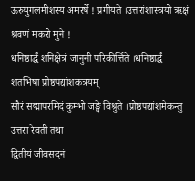ऊरुयुगलमीशस्य अमरर्षे ! प्रगीयते ।उत्तरांशास्त्रयो ऋक्षं श्रवणं मकरो मुने !
धनिष्ठार्द्धं शनिक्षेत्रं जानुनी परिकीर्त्तिते ।धनिष्ठार्द्धं शतभिषा प्रोष्ठपद्यांशकत्रयम्
सौरं सद्मापरमिदं कुम्भो जङ्घे विश्रुते ।प्रोष्ठपद्यांशमेकन्तु उत्तरा रेवती तथा
द्वितीयं जीवसदनं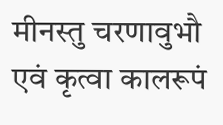मीनस्तु चरणावुभौ
एवं कृत्वा कालरूपं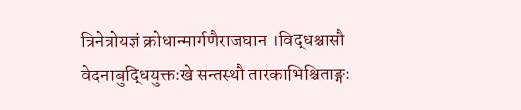त्रिनेत्रोयज्ञं क्रोधान्मार्गणैराजघान ।विद्धश्चासौ वेदनाबुद्धियुक्तःखे सन्तस्थौ तारकाभिश्चिताङ्गः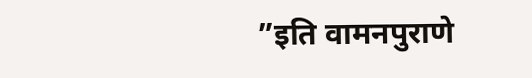”इति वामनपुराणे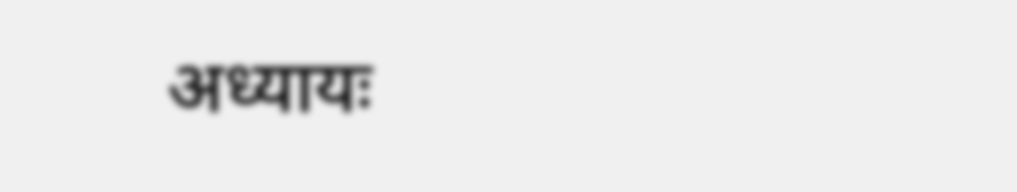अध्यायः